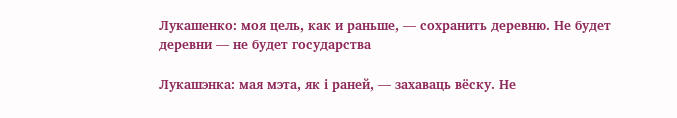Лукашенко: моя цель, как и раньше, — сохранить деревню. Не будет деревни — не будет государства

Лукашэнка: мая мэта, як і раней, — захаваць вёску. Не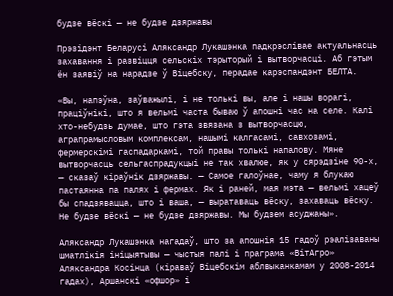будзе вёскі — не будзе дзяржавы

Прэзідэнт Беларусі Аляксандр Лукашэнка падкрэслівае актуальнасць захавання і развіцця сельскіх тэрыторый і вытворчасці. Аб гэтым ён заявіў на нарадзе ў Віцебску, перадае карэспандэнт БЕЛТА.

«Вы, напэўна, заўважылі, і не толькі вы, але і нашы ворагі, праціўнікі, што я вельмі часта бываю ў апошні час на селе. Калі хто-небудзь думае, што гэта звязана з вытворчасцю, аграпрамысловым комплексам, нашымі калгасамі, савхозамі, фермерскімі гаспадаркамі, той правы толькі напалову. Мяне вытворчасць сельгаспрадукцыі не так хвалюе, як у сярэдзіне 90-х, — сказаў кіраўнік дзяржавы. — Самое галоўнае, чаму я блукаю пастаянна па палях і фермах. Як і раней, мая мэта — вельмі хацеў бы спадзявацца, што і ваша, — выратаваць вёску, захаваць вёску. Не будзе вёскі — не будзе дзяржавы. Мы будзем асуджаны».

Аляксандр Лукашэнка нагадаў, што за апошнія 15 гадоў рэалізаваны шматлікія ініцыятывы — чыстыя палі і праграма «ВітАгро» Аляксандра Косінца (кіраваў Віцебскім аблвыканкамам у 2008-2014 гадах), Аршанскі «офшор» і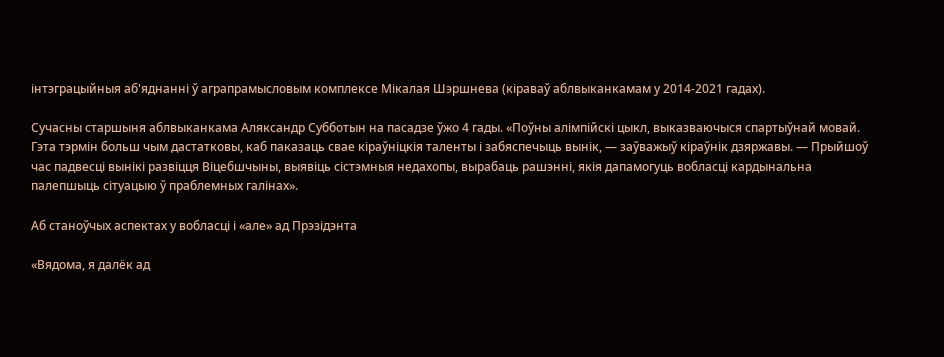інтэграцыйныя аб'яднанні ў аграпрамысловым комплексе Мікалая Шэршнева (кіраваў аблвыканкамам у 2014-2021 гадах).

Сучасны старшыня аблвыканкама Аляксандр Субботын на пасадзе ўжо 4 гады. «Поўны алімпійскі цыкл, выказваючыся спартыўнай мовай. Гэта тэрмін больш чым дастатковы, каб паказаць свае кіраўніцкія таленты і забяспечыць вынік, — заўважыў кіраўнік дзяржавы. — Прыйшоў час падвесці вынікі развіцця Віцебшчыны, выявіць сістэмныя недахопы, вырабаць рашэнні, якія дапамогуць вобласці кардынальна палепшыць сітуацыю ў праблемных галінах».

Аб станоўчых аспектах у вобласці і «але» ад Прэзідэнта

«Вядома, я далёк ад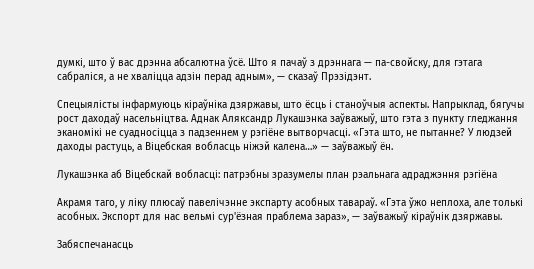думкі, што ў вас дрэнна абсалютна ўсё. Што я пачаў з дрэннага — па-свойску, для гэтага сабраліся, а не хваліцца адзін перад адным», — сказаў Прэзідэнт.

Спецыялісты інфармуюць кіраўніка дзяржавы, што ёсць і станоўчыя аспекты. Напрыклад, бягучы рост даходаў насельніцтва. Аднак Аляксандр Лукашэнка заўважыў, што гэта з пункту гледжання эканомікі не суадносіцца з падзеннем у рэгіёне вытворчасці. «Гэта што, не пытанне? У людзей даходы растуць, а Віцебская вобласць ніжэй калена…» — заўважыў ён.

Лукашэнка аб Віцебскай вобласці: патрэбны зразумелы план рэальнага адраджэння рэгіёна

Акрамя таго, у ліку плюсаў павелічэнне экспарту асобных тавараў. «Гэта ўжо неплоха, але толькі асобных. Экспорт для нас вельмі сур'ёзная праблема зараз», — заўважыў кіраўнік дзяржавы.

Забяспечанасць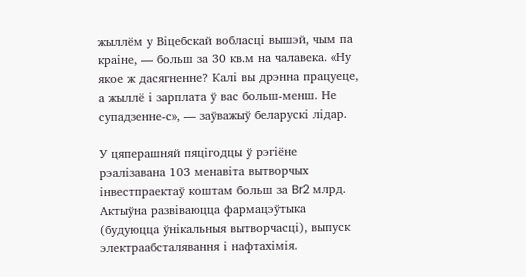жыллём у Віцебскай вобласці вышэй, чым па краіне, — больш за 30 кв.м на чалавека. «Ну якое ж дасягненне? Калі вы дрэнна працуеце, а жыллё і зарплата ў вас больш-менш. Не супадзенне-с», — заўважыў беларускі лідар.

У цяперашняй пяцігодцы ў рэгіёне рэалізавана 103 менавіта вытворчых інвестпраектаў коштам больш за Br2 млрд. Актыўна развіваюцца фармацэўтыка (будуюцца ўнікальныя вытворчасці), выпуск электраабсталявання і нафтахімія.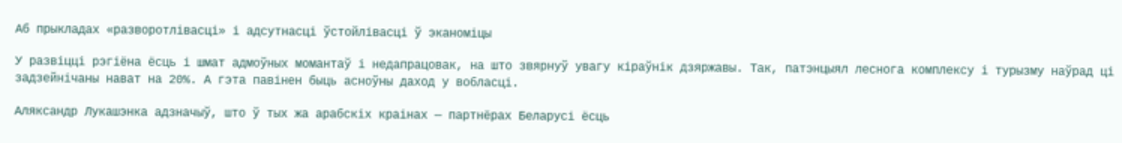Аб прыкладах «разворотлівасці» і адсутнасці ўстойлівасці ў эканоміцы

У развіцці рэгіёна ёсць і шмат адмоўных момантаў і недапрацовак, на што звярнуў увагу кіраўнік дзяржавы. Так, патэнцыял леснога комплексу і турызму наўрад ці задзейнічаны нават на 20%. А гэта павінен быць асноўны даход у вобласці.

Аляксандр Лукашэнка адзначыў, што ў тых жа арабскіх краінах — партнёрах Беларусі ёсць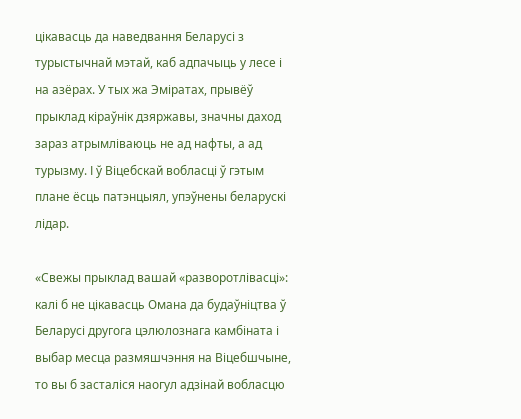цікавасць да наведвання Беларусі з турыстычнай мэтай, каб адпачыць у лесе і на азёрах. У тых жа Эміратах, прывёў прыклад кіраўнік дзяржавы, значны даход зараз атрымліваюць не ад нафты, а ад турызму. І ў Віцебскай вобласці ў гэтым плане ёсць патэнцыял, упэўнены беларускі лідар.

«Свежы прыклад вашай «разворотлівасці»: калі б не цікавасць Омана да будаўніцтва ў Беларусі другога цэлюлознага камбіната і выбар месца размяшчэння на Віцебшчыне, то вы б засталіся наогул адзінай вобласцю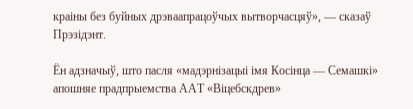краіны без буйных дрэваапрацоўчых вытворчасцяў», — сказаў Прэзідэнт.

Ён адзначыў, што пасля «мадэрнізацыі імя Косінца — Семашкі» апошняе прадпрыемства ААТ «Віцебскдрев»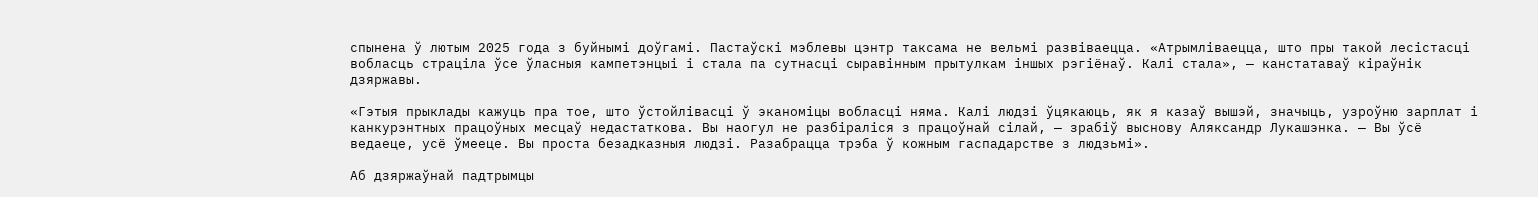спынена ў лютым 2025 года з буйнымі доўгамі. Пастаўскі мэблевы цэнтр таксама не вельмі развіваецца. «Атрымліваецца, што пры такой лесістасці вобласць страціла ўсе ўласныя кампетэнцыі і стала па сутнасці сыравінным прытулкам іншых рэгіёнаў. Калі стала», — канстатаваў кіраўнік дзяржавы.

«Гэтыя прыклады кажуць пра тое, што ўстойлівасці ў эканоміцы вобласці няма. Калі людзі ўцякаюць, як я казаў вышэй, значыць, узроўню зарплат і канкурэнтных працоўных месцаў недастаткова. Вы наогул не разбіраліся з працоўнай сілай, — зрабіў выснову Аляксандр Лукашэнка. — Вы ўсё ведаеце, усё ўмееце. Вы проста безадказныя людзі. Разабрацца трэба ў кожным гаспадарстве з людзьмі».

Аб дзяржаўнай падтрымцы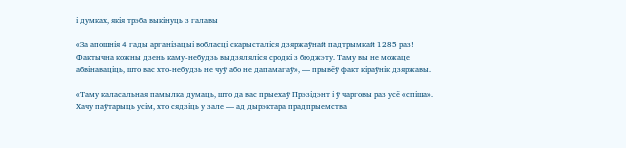і думках, якія трэба выкінуць з галавы

«За апошнія 4 гады арганізацыі вобласці скарысталіся дзяржаўнай падтрымкай 1285 раз! Фактычна кожны дзень каму-небудзь выдзяляліся сродкі з бюджэту. Таму вы не можаце абвінаваціць, што вас хто-небудзь не чуў або не дапамагаў», — прывёў факт кіраўнік дзяржавы.

«Таму каласальная памылка думаць, што да вас прыехаў Прэзідэнт і ў чарговы раз усё «спіша». Хачу паўтарыць усім, хто сядзіць у зале — ад дырэктара прадпрыемства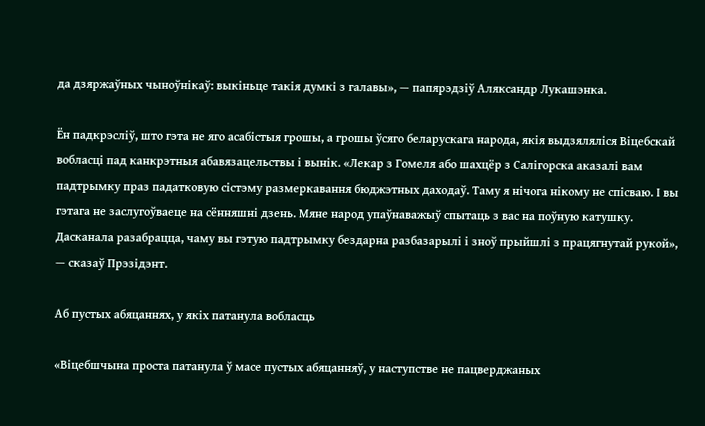да дзяржаўных чыноўнікаў: выкіньце такія думкі з галавы», — папярэдзіў Аляксандр Лукашэнка.

Ён падкрэсліў, што гэта не яго асабістыя грошы, а грошы ўсяго беларускага народа, якія выдзяляліся Віцебскай вобласці пад канкрэтныя абавязацельствы і вынік. «Лекар з Гомеля або шахцёр з Салігорска аказалі вам падтрымку праз падатковую сістэму размеркавання бюджэтных даходаў. Таму я нічога нікому не спісваю. І вы гэтага не заслугоўваеце на сённяшні дзень. Мяне народ упаўнаважыў спытаць з вас на поўную катушку. Дасканала разабрацца, чаму вы гэтую падтрымку бездарна разбазарылі і зноў прыйшлі з працягнутай рукой», — сказаў Прэзідэнт.

Аб пустых абяцаннях, у якіх патанула вобласць

«Віцебшчына проста патанула ў масе пустых абяцанняў, у наступстве не пацверджаных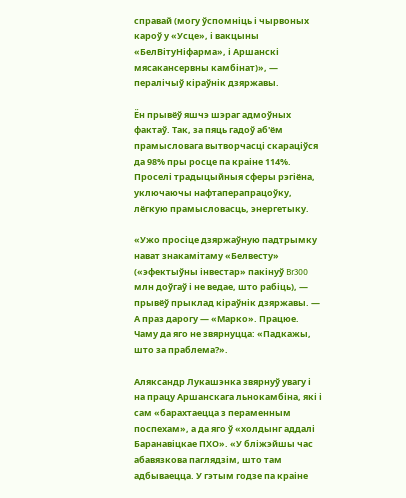справай (могу ўспомніць і чырвоных кароў у «Усце», і вакцыны «БелВітуНіфарма», і Аршанскі мясакансервны камбінат)», — пералічыў кіраўнік дзяржавы.

Ён прывёў яшчэ шэраг адмоўных фактаў. Так, за пяць гадоў аб'ём прамысловага вытворчасці скараціўся да 98% пры росце па краіне 114%. Проселі традыцыйныя сферы рэгіёна, уключаючы нафтаперапрацоўку, лёгкую прамысловасць, энергетыку.

«Ужо просіце дзяржаўную падтрымку нават знакамітаму «Белвесту» («эфектыўны інвестар» пакінуў Br300 млн доўгаў і не ведае, што рабіць), — прывёў прыклад кіраўнік дзяржавы. — А праз дарогу — «Марко». Працюе. Чаму да яго не звярнуцца: «Падкажы, што за праблема?».

Аляксандр Лукашэнка звярнуў увагу і на працу Аршанскага льнокамбіна, які і сам «барахтаецца з пераменным поспехам», а да яго ў «холдынг аддалі Баранавіцкае ПХО». «У бліжэйшы час абавязкова паглядзім, што там адбываецца. У гэтым годзе па краіне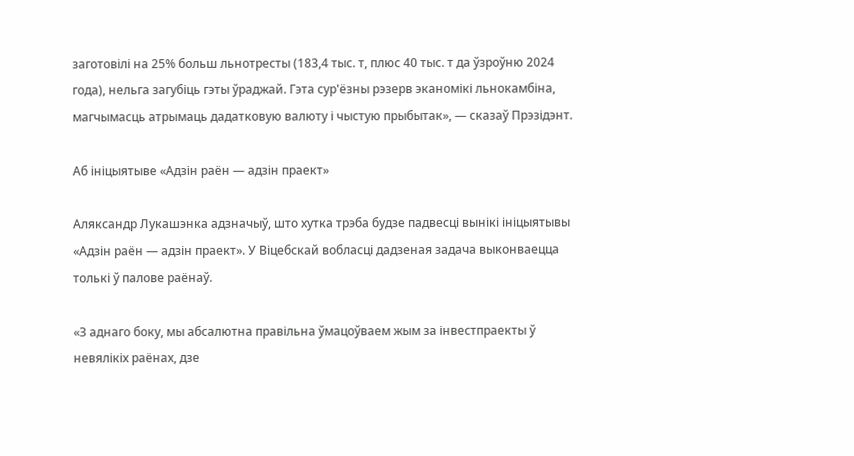заготовілі на 25% больш льнотресты (183,4 тыс. т, плюс 40 тыс. т да ўзроўню 2024 года), нельга загубіць гэты ўраджай. Гэта сур'ёзны рэзерв эканомікі льнокамбіна, магчымасць атрымаць дадатковую валюту і чыстую прыбытак», — сказаў Прэзідэнт.

Аб ініцыятыве «Адзін раён — адзін праект»

Аляксандр Лукашэнка адзначыў, што хутка трэба будзе падвесці вынікі ініцыятывы «Адзін раён — адзін праект». У Віцебскай вобласці дадзеная задача выконваецца толькі ў палове раёнаў.

«З аднаго боку, мы абсалютна правільна ўмацоўваем жым за інвестпраекты ў невялікіх раёнах, дзе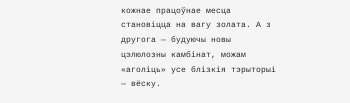кожнае працоўнае месца становіцца на вагу золата. А з другога — будуючы новы цэлюлозны камбінат, можам «аголіць» усе блізкія тэрыторыі — вёску.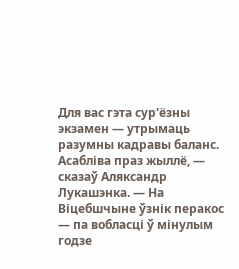Для вас гэта сур'ёзны экзамен — утрымаць разумны кадравы баланс. Асабліва праз жыллё, — сказаў Аляксандр Лукашэнка. — На Віцебшчыне ўзнік перакос — па вобласці ў мінулым годзе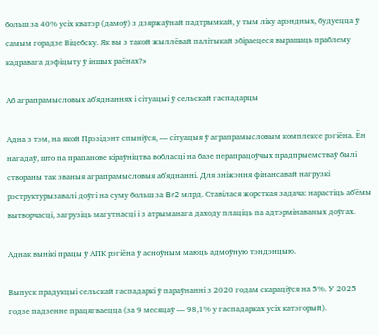больш за 40% усіх кватэр (дамоў) з дзяржаўнай падтрымкай, у тым ліку арэндных, будуецца ў самым горадзе Віцебску. Як вы з такой жыллёвай палітыкай збіраецеся вырашаць праблему кадравага дэфіцыту ў іншых раёнах?»

Аб аграпрамысловых аб'яднаннях і сітуацыі ў сельскай гаспадарцы

Адна з тэм, на якой Прэзідэнт спыніўся, — сітуацыя ў аграпрамысловым комплексе рэгіёна. Ён нагадаў, што па прапанове кіраўніцтва вобласці на базе перапрацоўчых прадпрыемстваў былі створаны так званыя аграпрамысловыя аб'яднанні. Для зніжэння фінансавай нагрузкі рэструктурызавалі доўгі на суму больш за Br2 млрд. Ставілася жорсткая задача: нарастіць аб'ёмы вытворчасці, загрузіць магутнасці і з атрыманага даходу плаціць па адтэрмінаваных доўгах.

Аднак вынікі працы ў АПК рэгіёна ў асноўным маюць адмоўную тэндэнцыю.

Выпуск прадукцыі сельскай гаспадаркі ў параўнанні з 2020 годам скараціўся на 5%. У 2025 годзе падзенне працягваецца (за 9 месяцаў — 98,1% у гаспадарках усіх катэгорый).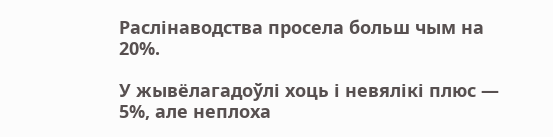Раслінаводства просела больш чым на 20%.

У жывёлагадоўлі хоць і невялікі плюс — 5%, але неплоха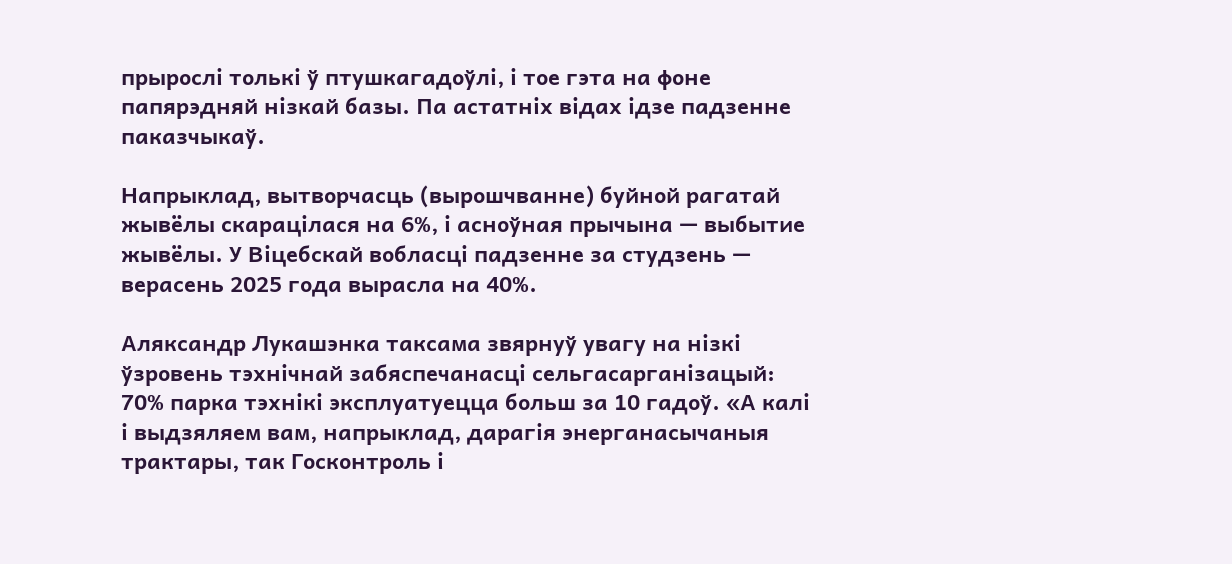прырослі толькі ў птушкагадоўлі, і тое гэта на фоне папярэдняй нізкай базы. Па астатніх відах ідзе падзенне паказчыкаў.

Напрыклад, вытворчасць (вырошчванне) буйной рагатай жывёлы скарацілася на 6%, і асноўная прычына — выбытие жывёлы. У Віцебскай вобласці падзенне за студзень — верасень 2025 года вырасла на 40%.

Аляксандр Лукашэнка таксама звярнуў увагу на нізкі ўзровень тэхнічнай забяспечанасці сельгасарганізацый: 70% парка тэхнікі эксплуатуецца больш за 10 гадоў. «А калі і выдзяляем вам, напрыклад, дарагія энерганасычаныя трактары, так Госконтроль і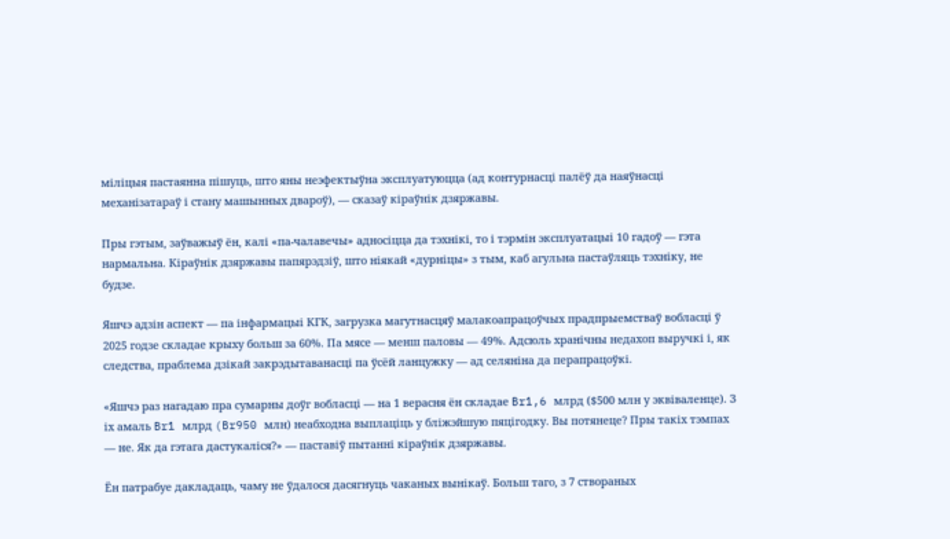міліцыя пастаянна пішуць, што яны неэфектыўна эксплуатуюцца (ад контурнасці палёў да наяўнасці механізатараў і стану машынных двароў), — сказаў кіраўнік дзяржавы.

Пры гэтым, заўважыў ён, калі «па-чалавечы» адносіцца да тэхнікі, то і тэрмін эксплуатацыі 10 гадоў — гэта нармальна. Кіраўнік дзяржавы папярэдзіў, што ніякай «дурніцы» з тым, каб агульна пастаўляць тэхніку, не будзе.

Яшчэ адзін аспект — па інфармацыі КГК, загрузка магутнасцяў малакоапрацоўчых прадпрыемстваў вобласці ў 2025 годзе складае крыху больш за 60%. Па мясе — менш паловы — 49%. Адсюль хранічны недахоп выручкі і, як следства, праблема дзікай закрэдытаванасці па ўсёй ланцужку — ад селяніна да перапрацоўкі.

«Яшчэ раз нагадаю пра сумарны доўг вобласці — на 1 верасня ён складае Br1,6 млрд ($500 млн у эквіваленце). З іх амаль Br1 млрд (Br950 млн) неабходна выплаціць у бліжэйшую пяцігодку. Вы потянеце? Пры такіх тэмпах — не. Як да гэтага дастукаліся?» — паставіў пытанні кіраўнік дзяржавы.

Ён патрабуе дакладаць, чаму не ўдалося дасягнуць чаканых вынікаў. Больш таго, з 7 створаных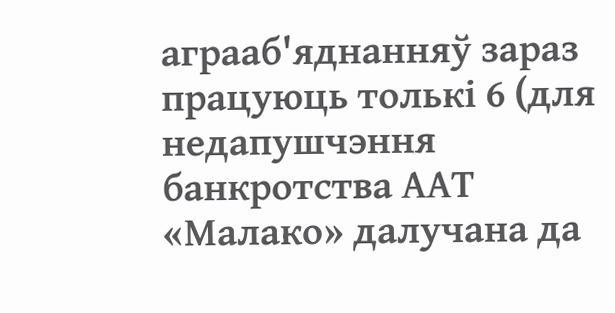аграаб'яднанняў зараз працуюць толькі 6 (для недапушчэння банкротства ААТ «Малако» далучана да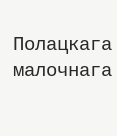Полацкага малочнага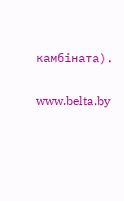камбіната).

www.belta.by